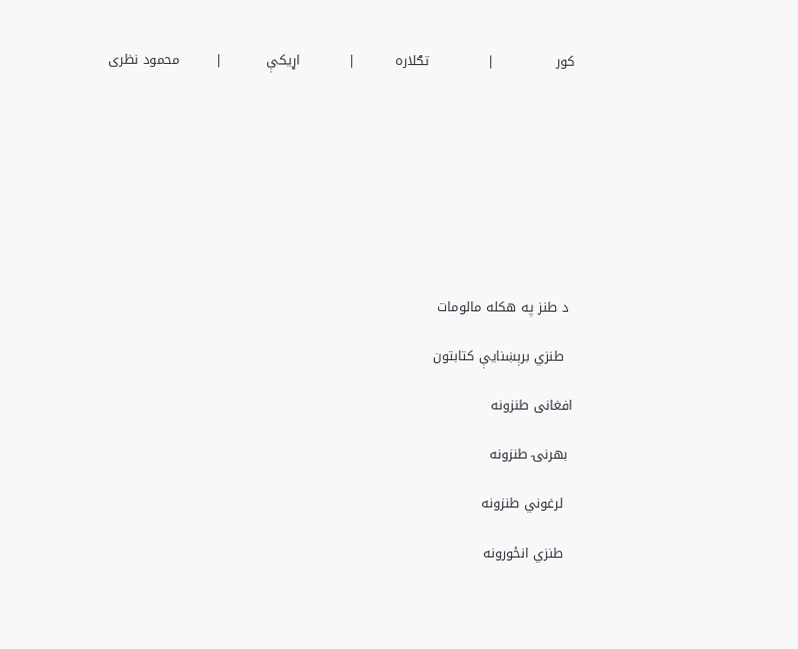کور              |             تګلاره         |           اړیکې          |        محمود نظری









 د طنز په هکله مالومات

  طنزي برېښنايې کتابتون

افغانی طنزونه

 بهرنۍ طنزونه

  لرغوني طنزونه

  طنزي انځورونه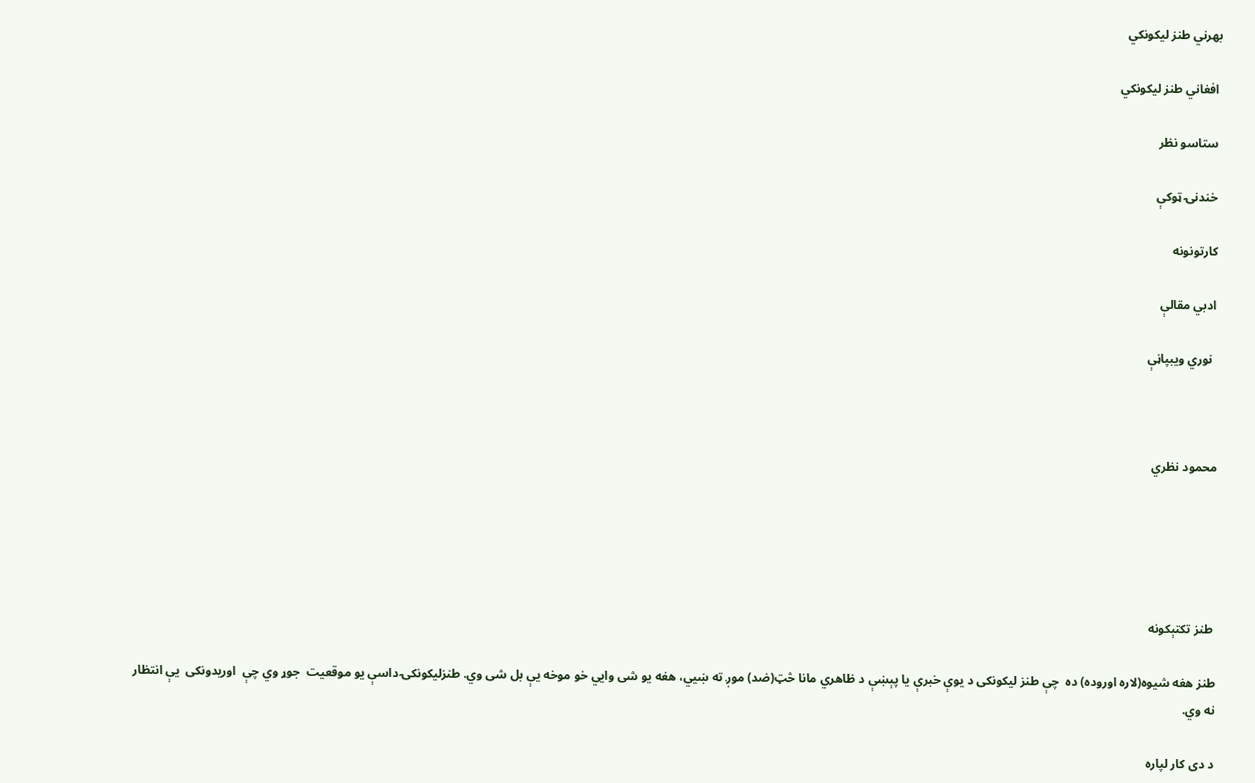بهرني طنز لیکونکي

 افغاني طنز لیکونکي

 ستاسو نظر

 خندنۍ ټوکې

 کارتونونه

 ادبي مقالې

  نوري ويبپاڼې



محمود نظري





 طنز تکتېکونه

طنز هغه شیوه(لاره اوروده) ده  چې طنز لیکونکی د یوې خبرې یا پېښې د ظاهري مانا څټ(ضد) موږ ته ښيي، هغه یو شی وایي خو موخه یې بل شی وي. طنزلیکونکۍ داسې یو موقعیت  جوړ وي چې  اوریدونکی  یې انتظار نه وي.

د دی کار لپاره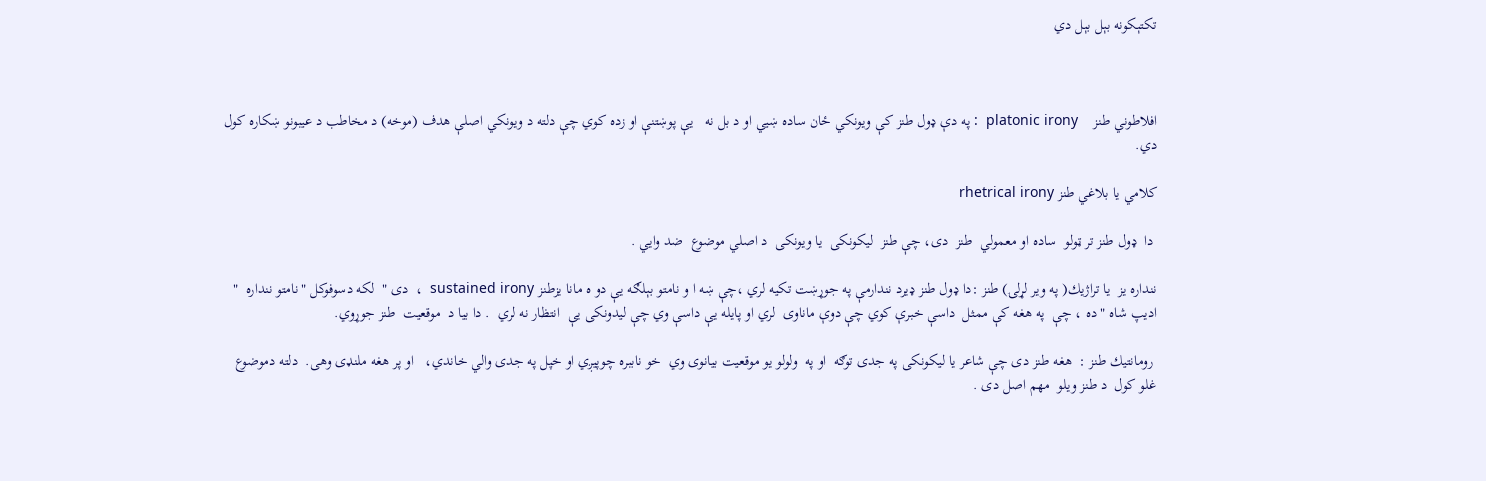تکتېکونه بېل بېل دي



افلاطوني طنز    platonic irony  : په دې ډول طنز کې ویونکي ځان ساده ښيي او د بل نه   یې پوښتنې او زده کوي چې دلته د ویونکي اصلې هدف (موخه) د مخاطب د عیبونو ښکاره کول دي.

كلامي يا بلاغي طنز rhetrical irony

 دا  ډول طنز تر ټولو  ساده او معمولي  طنز  دی، چې طنز  لیکونکی  یا ویونکی  د اصلي موضوع  ضد وایي .

ننداره یز  يا تراژيك( په ویر لړلۍ) طنز :دا ډول طنز ډیرد نندارمې په جوړښت تکیه لري ،چې ښه ا و نامتو بېلګه يې دو ه مانا یزطنز sustained irony  ،  دی "  لکه دسوفوكل "نامتو ننداره  " اديپ شاه " ده ، چې  په هغه کې ممثل  داسې خبرې کوي چې دوې ماناوی  لري او پایله یې داسې وي چې لیدونکی يې  انتظار نه لري  . دا بیا د  موقعيت  طنز جوړوي.

 رومانتيك طنز :  هغه طنز دی چې شاعر يا لیکونکی په جدی توګه  او په  ولولو یو موقعيت بیانوی وي  خو ناببره چوپیږي او خپل په جدی والي خاندي، ‌  او پر هغه ملنډی وهی.  دلته دموضوع غلو کول  د طنز ویلو  مهم اصل دی .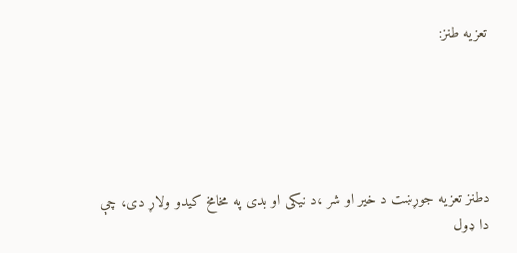تعزیه طنز:





دطنز تعزیه جوړښت د خیر او شر ،د نیکی او بدی په مخامخ کیدو ولاړ دی، چې دا ډول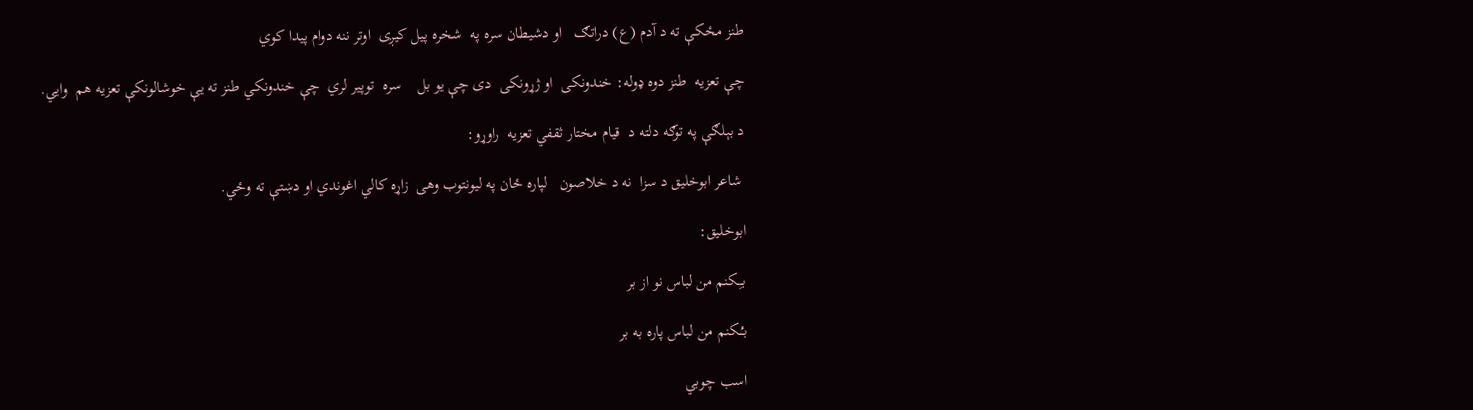طنز مځکې ته د آدم (ع) دراتګ   او دشیطان سره په  شخره پیل کیږی  اوتر ننه دوام پیدا کوي

چې تعزیه  طنز دوه ډوله: خندونکی  او ژړونکی  دی چې یو بل    سره  توپیر لري  چې خندونکي طنز ته یې خوشالونکې تعزيه‌ هم  وایي.

د بېلګې په توګه دلته د  قيام مختار ثقفي تعزيه  راوړو:

 شاعر ابوخليق د سزا  نه د خلاصون   لپاره ځان په لیونتوب وهی  زاړه کالي اغوندي او دښتې ته وځي.

ابوخليق:

بـِـكنم من لباس نو از بر

بـُـكنم من لباس پاره به بر

اسب چوبي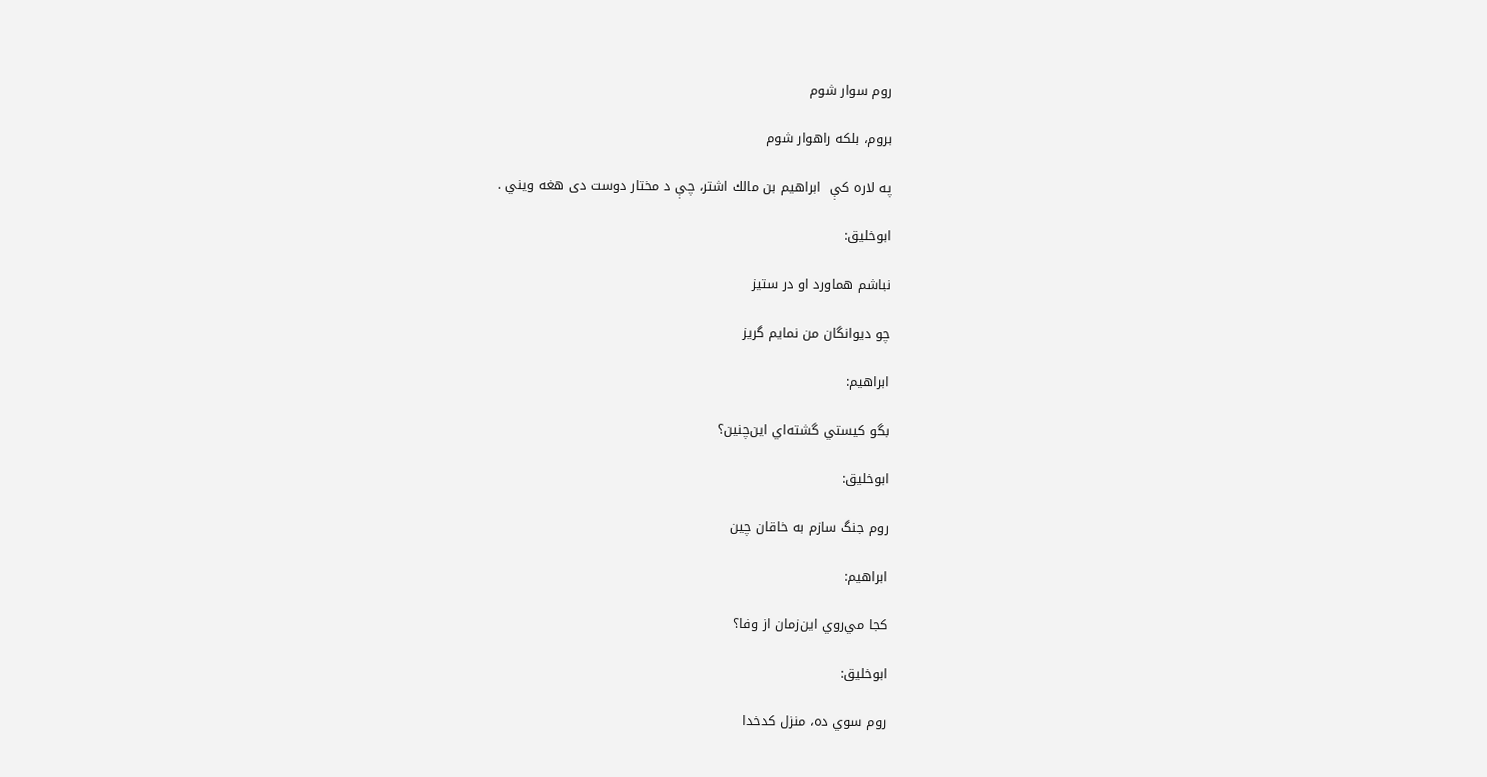روم سوار شوم

بروم، بلكه راهوار شوم

په لاره کې  ابراهيم بن مالك اشتر، چې د مختار دوست دی هغه ویني .

ابوخليق:

نباشم هماورد او در ستيز

چو ديوانگان من نمايم گريز

ابراهيم:

بگو كيستي گشته‌اي اين‌چنين؟

ابوخليق:

روم جنگ سازم به خاقان چين

ابراهيم:

كجا مي‌روي اين‌زمان از وفا؟

ابوخليق:

روم سوي ده، منزل كدخدا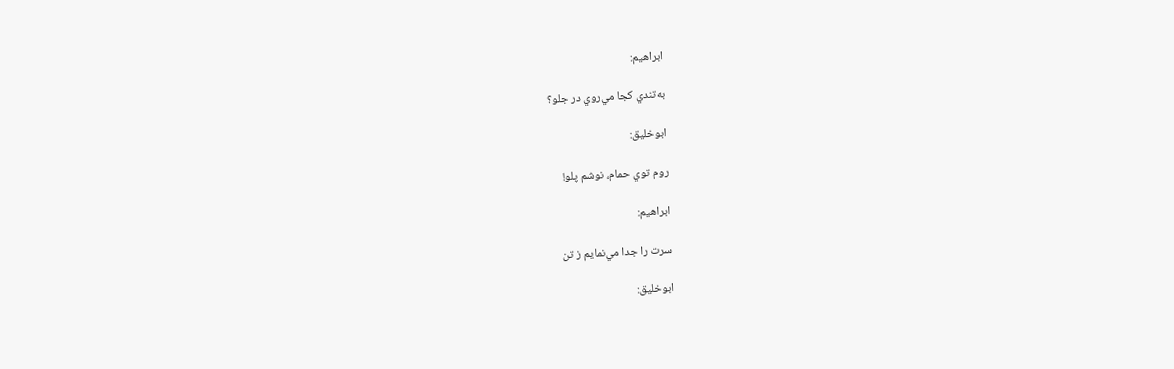ابراهيم:

به‌تندي كجا مي‌روي در جلو؟

ابوخليق:

روم توي حمام، نوشم پلو!

ابراهيم:

سرت را جدا مي‌نمايم ز تن

ابوخليق: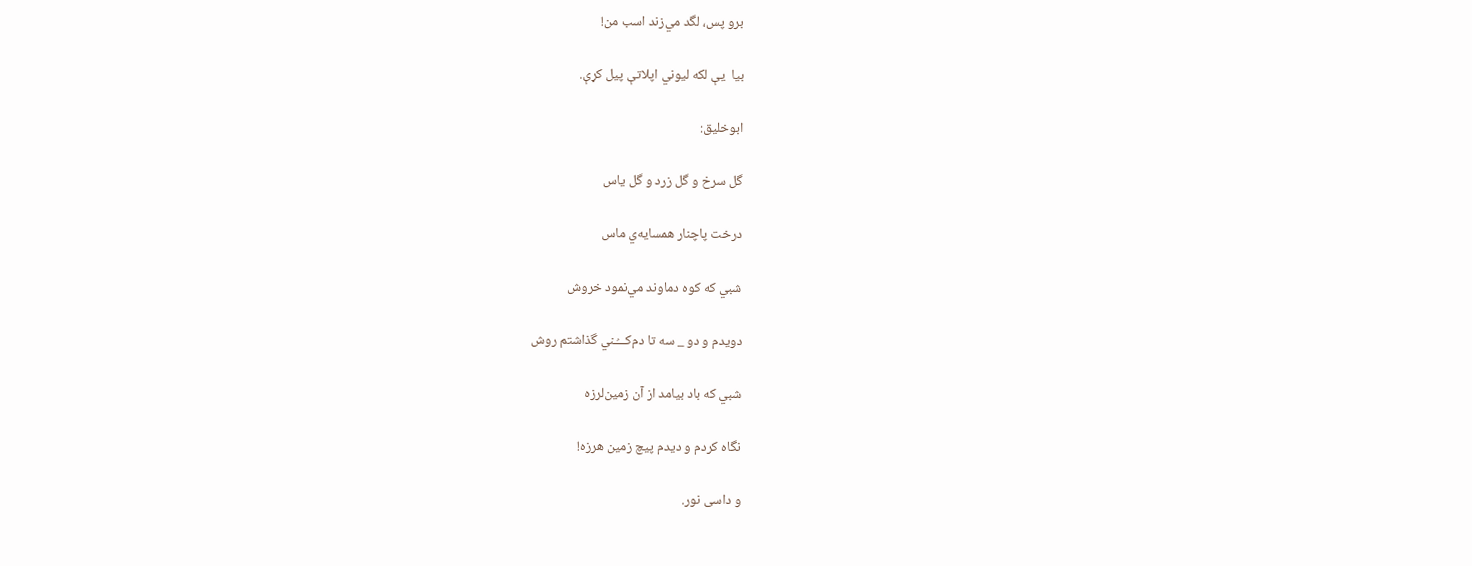برو پس، لگد مي‌زند اسب من!

بیا  یې لکه لیوني اپلاتې پیل کړې.

ابوخليق:

گل سرخ و گل زرد و گل ياس

درخت پاچنار همسايه‌ي ماس

شبي كه كوه دماوند مي‌نمود خروش

دويدم و دو _ سه‌ تا دم‌كـــُـني گذاشتم روش

شبي كه باد بيامد از آن زمين‌لرزه

نگاه كردم و ديدم پيچ زمين هرزه!

و داسی نور.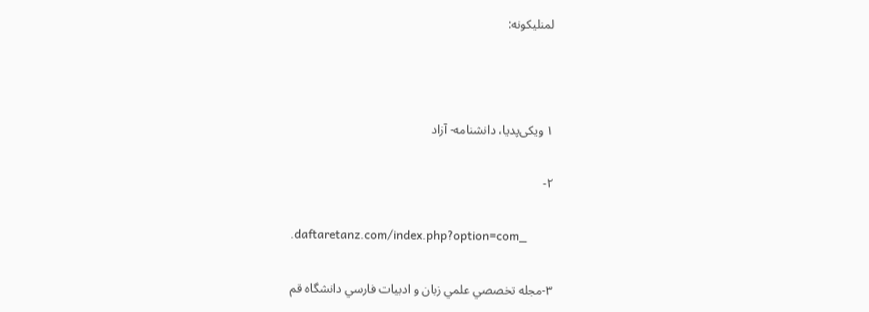لمنلیکونه:



۱ ویکی‌پدیا، دانشنامه- آزاد

۲-

.daftaretanz.com/index.php?option=com_

۳-مجله تخصصي علمي زبان و ادبيات فارسي دانشگاه قم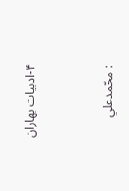۴-ادبيات بهاران



: محّمدعلي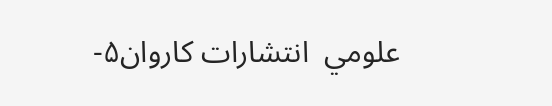علومي  انتشارات کاروان۵-